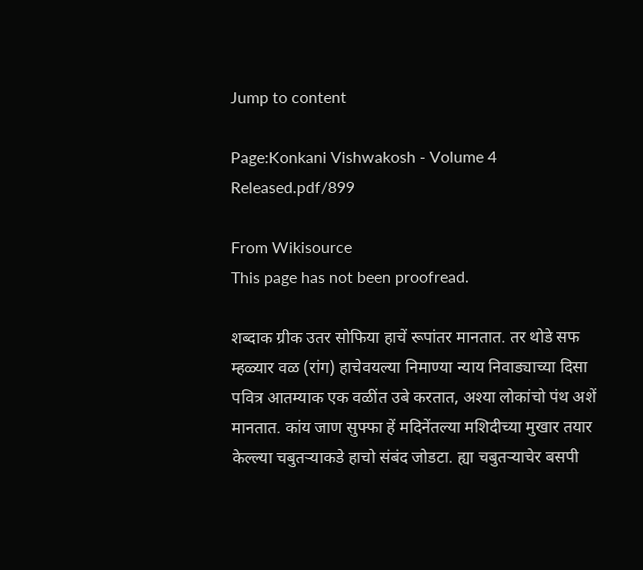Jump to content

Page:Konkani Vishwakosh - Volume 4 Released.pdf/899

From Wikisource
This page has not been proofread.

शब्दाक ग्रीक उतर सोफिया हाचें रूपांतर मानतात. तर थोडे सफ म्हळ्यार वळ (रांग) हाचेवयल्या निमाण्या न्याय निवाड्याच्या दिसा पवित्र आतम्याक एक वळींत उबे करतात, अश्या लोकांचो पंथ अशें मानतात. कांय जाण सुफ्फा हें मदिनेंतल्या मशिदीच्या मुखार तयार केल्ल्या चबुतऱ्याकडे हाचो संबंद जोडटा. ह्या चबुतऱ्याचेर बसपी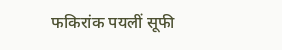फकिरांक पयलीं सूफी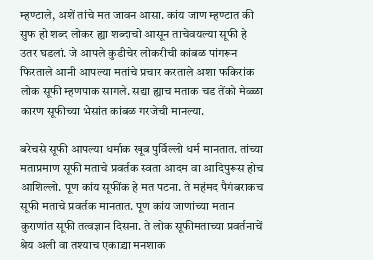म्हण्टाले, अशें तांचे मत जावन आसा. कांय जाण म्हण्टात की सुफ हो शब्द लोकर ह्या शब्दाचो आसून ताचेवयल्या सूफी हे उतर घडलां. जे आपले कुडीचेर लोकरीची कांबळ पांगरून फिरताले आनी आपल्या मतांचे प्रचार करताले अशा फकिरांक लोक सूफी म्हणपाक सागले. सद्या ह्याच मताक चड तेंको मेळ्ळा कारण सूफीच्या भेसांत कांबळ गरजेची मानल्या.

बरेचसे सूफी आपल्या धर्माक खूब पुर्विल्लो धर्म मानतात. तांच्या मताप्रमाण सूफी मताचे प्रवर्तक स्वता आदम वा आदिपुरूस होच आशिल्लो. पूण कांय सूफींक हे मत पटना. ते महंमद पैगंबराकच सूफी मताचे प्रवर्तक मानतात. पूण कांय जाणांच्या मतान कुराणांत सूफी तत्वज्ञान दिसना. ते लोक सूफीमताच्या प्रवर्तनाचें श्रेय अली वा तश्याच एकाद्र्या मनशाक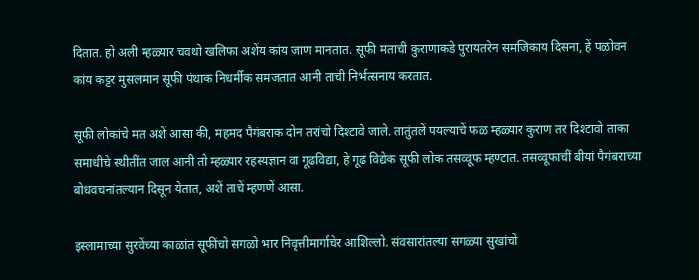दितात. हो अली म्हळ्यार चवथो खलिफा अशेंय कांय जाण मानतात. सूफी मताची कुराणाकडे पुरायतरेन समजिकाय दिसना, हें पळोवन कांय कट्टर मुसलमान सूफी पंथाक निधर्मीक समजतात आनी ताची निर्भत्सनाय करतात.

सूफी लोकांचे मत अशें आसा की, महमद पैगंबराक दोन तरांचो दिश्टावे जाले. तातुंतलें पयल्याचें फळ म्हळ्यार कुराण तर दिश्टावो ताका समाधीचे स्थीतींत जाल आनी तो म्हळ्यार रहस्यज्ञान वा गूढविद्या, हे गूढ विद्येक सूफी लोक तसव्वूफ म्हण्टात. तसव्वूफाचीं बीयां पैगंबराच्या बोधवचनांतल्यान दिसून येतात, अशें ताचें म्हणणें आसा.

इस्लामाच्या सुरवेंच्या काळांत सूफींचो सगळो भार निवृत्तीमार्गाचेर आशिल्लो. संवसारांतल्या सगळ्या सुखांचो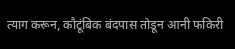त्याग करून, कौटूंबिक बंदपास तोडून आनी फकिरी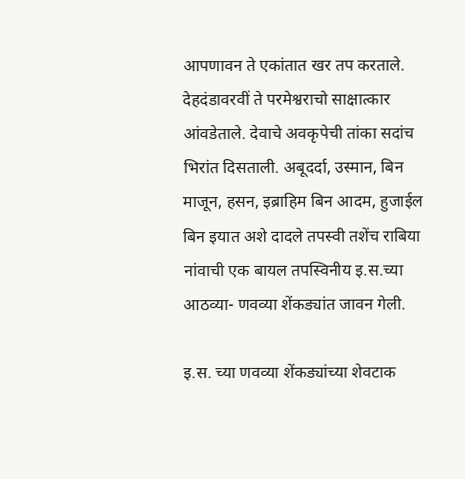आपणावन ते एकांतात खर तप करताले. देहदंडावरवीं ते परमेश्वराचो साक्षात्कार आंवडेताले. देवाचे अवकृपेची तांका सदांच भिरांत दिसताली. अबूदर्दा, उस्मान, बिन माजून, हसन, इब्राहिम बिन आदम, हुजाईल बिन इयात अशे दादले तपस्वी तशेंच राबिया नांवाची एक बायल तपस्विनीय इ.स.च्या आठव्या- णवव्या शेंकड्यांत जावन गेली.

इ.स. च्या णवव्या शेंकड्यांच्या शेवटाक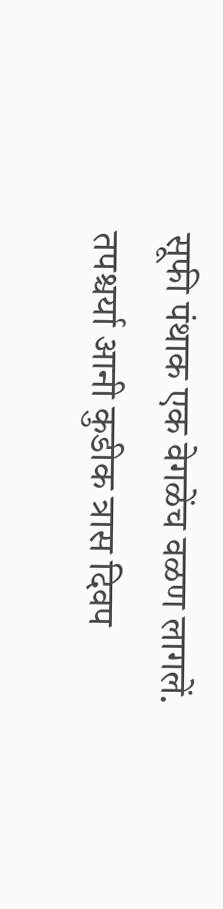सूफी पंथाक एक वेगळेंच वळण लागलें. तपश्चर्या आनी कुडीक त्रास दिवप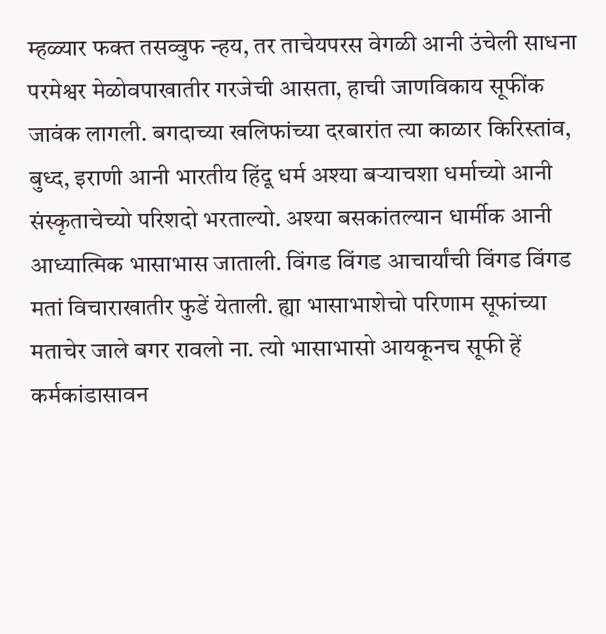म्हळ्यार फक्त तसव्वुफ न्हय, तर ताचेयपरस वेगळी आनी उंचेली साधना परमेश्वर मेळोवपाखातीर गरजेची आसता, हाची जाणविकाय सूफींक जावंक लागली. बगदाच्या खलिफांच्या दरबारांत त्या काळार किरिस्तांव, बुध्द, इराणी आनी भारतीय हिंदू धर्म अश्या बऱ्याचशा धर्माच्यो आनी संस्कृताचेच्यो परिशदो भरताल्यो. अश्या बसकांतल्यान धार्मीक आनी आध्यात्मिक भासाभास जाताली. विंगड विंगड आचार्यांची विंगड विंगड मतां विचाराखातीर फुडें येताली. ह्या भासाभाशेचो परिणाम सूफांच्या मताचेर जाले बगर रावलो ना. त्यो भासाभासो आयकूनच सूफी हें कर्मकांडासावन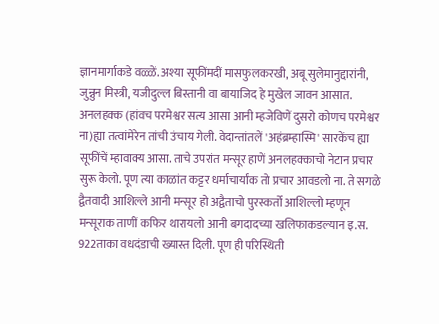ज्ञानमार्गाकडे वळ्ळें. अश्या सूफींमदीं मासफुलकरखी, अबू सुलेमानुद्दारांनी, जुन्नुन मिस्त्री, यजीदुल्ल बिस्तानी वा बायाजिद हे मुखेल जावन आसात. अनलहक्क (हांवच परमेश्वर सत्य आसा आनी म्हजेविणें दुसरो कोणच परमेश्वर ना)ह्या तत्वांमेरेन तांची उंचाय गेली. वेदान्तांतलें 'अहंब्रम्हास्मि' सारकेंच ह्या सूफींचें म्हावाक्य आसा. ताचे उपरांत मन्सूर हाणें अनलहक्काचो नेटान प्रचार सुरू केलो. पूण त्या काळांत कट्टर धर्माचार्यांक तो प्रचार आवडलो ना. ते सगळे द्वैतवादी आशिल्ले आनी मन्सूर हो अद्वैताचो पुरस्कर्तो आशिल्लो म्हणून मन्सूराक ताणीं कफिर थारायलो आनी बगदादच्या खलिफाकडल्यान इ.स. 922ताका वधदंडाची ख्यास्त दिली. पूण ही परिस्थिती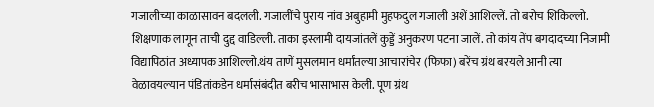गजालीच्या काळासावन बदलली. गजालींचे पुराय नांव अबुहामी मुहफदुल गजाली अशें आशिल्लें. तो बरोच शिकिल्लो. शिक्षणाक लागून ताची दुद्द वाडिल्ली. ताका इस्लामी दायजांतलें कुड्डें अनुकरण पटना जालें. तो कांय तेंप बगदादच्या निजामी विद्यापिठांत अध्यापक आशिल्लो.थंय ताणें मुसलमान धर्मांतल्या आचारांचेर (फिफा) बरेंच ग्रंथ बरयले आनी त्या वेळावयल्यान पंडितांकडेन धर्मासंबंदीत बरीच भासाभास केली. पूण ग्रंथ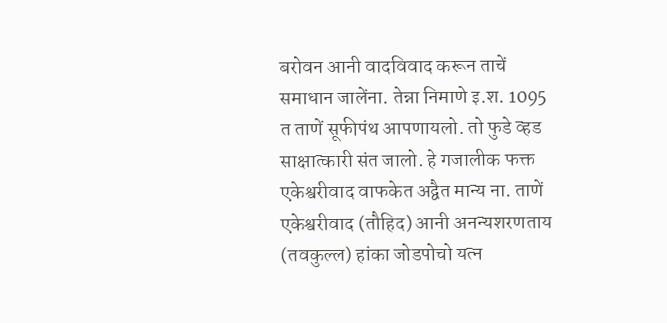बरोवन आनी वादविवाद करून ताचें समाधान जालेंना. तेन्ना निमाणे इ.श. 1095 त ताणें सूफीपंथ आपणायलो. तो फुडे व्हड साक्षात्कारी संत जालो. हे गजालीक फक्त एकेश्वरीवाद वाफकेत अद्वैत मान्य ना. ताणें एकेश्वरीवाद (तौहिद) आनी अनन्यशरणताय (तवकुल्ल) हांका जोडपोचो यत्न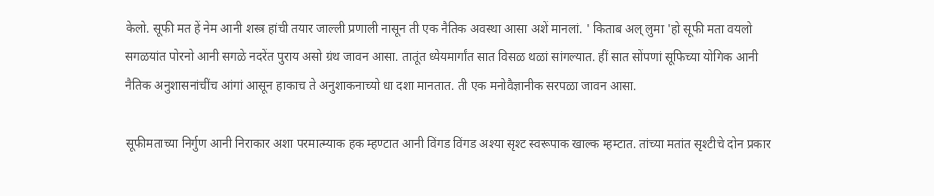केलो. सूफी मत हें नेम आनी शस्त्र हांची तयार जाल्ली प्रणाली नासून ती एक नैतिक अवस्था आसा अशें मानलां. ' किताब अल् लुमा 'हो सूफी मता वयलो सगळयांत पोरनो आनी सगळे नदरेंत पुराय असो ग्रंथ जावन आसा. तातूंत ध्येयमार्गांत सात विसळ थळां सांगल्यात. हीं सात सोंपणां सूफिच्या योगिक आनी नैतिक अनुशासनांचींच आंगां आसून हाकाच ते अनुशाकनाच्यो धा दशा मानतात. ती एक मनोवैज्ञानीक सरपळा जावन आसा.

सूफीमताच्या निर्गुण आनी निराकार अशा परमात्म्याक हक म्हण्टात आनी विंगड विंगड अश्या सृश्ट स्वरूपाक खाल्क म्हम्टात. तांच्या मतांत सृश्टीचे दोन प्रकार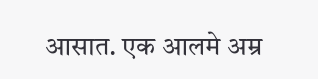आसात. एक आलमे अम्र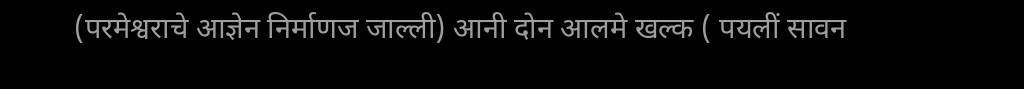(परमेश्वराचे आज्ञेन निर्माणज जाल्ली) आनी दोन आलमे खल्क ( पयलीं सावन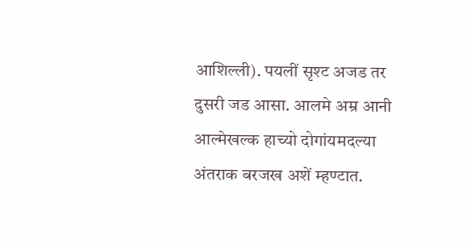आशिल्ली). पयलीं सृश्ट अजड तर दुसरी जड आसा. आलमे अम्र आनी आल्मेखल्क हाच्यो दोगांयमदल्या अंतराक बरजख अशें म्हण्टात.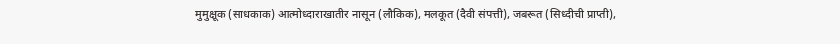मुमुक्षूक (साधकाक) आत्मोध्दाराखातीर नासून (लौकिक), मलकूत (दैवी संपत्ती), जबरूत (सिध्दीची प्राप्ती),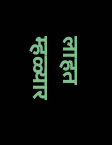लाहत म्हळ्यार